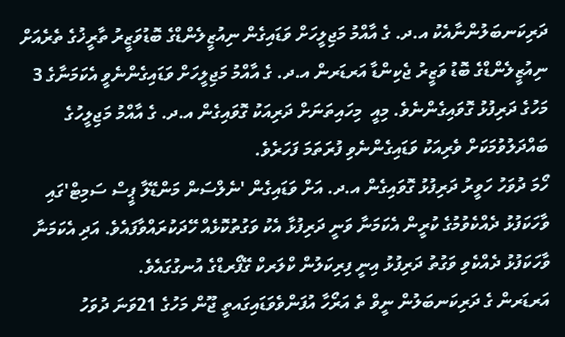ދަރިކަނބަލުންނާއެކު އ.ދ. ގެ އާއްމު މަޖިލީހަށް ވަޑައިގެން ނިއުޒީލެންޑްގެ ބޮޑުވަޒީރު ތާރީޚުގެ ތެރެއަށް
ނިއުޒީލެންޑްގެ ބޮޑު ވަޒީރު ޖެކިންޑާ އަރޑަރން އ.ދ. ގެ އާއްމު މަޖިލީހަށް ވަޑައިގެންނެވީ އެކަމަނާގެ 3 މަހުގެ ދަރިފުޅު ގޮވައިގެންނެވެ. މިއީ  މިހައިތަނަށް ދަރިއަކު ގޮވައިގެން އ.ދ. ގެ އާއްމު މަޖިލީހުގެ ބައްދަލުވުމަކަށް ވެރިއަކު ވަޑައިގެންނެވި ފުރަތަމަ ފަހަރެވެ.
ހޯމަ ދުވަހު ހަވީރު ދަރިފުޅު ގޮވައިގެން އ.ދ. އަށް ވަޑައިގެން 'ނެލްސަން މަންޑޭލާ ޕީސް ސަމިޓް'ގައި ވާހަކަފުޅު ދެއްކެވުމުގެ ކުރީން އެކަމަނާ ވަނީ ދަރިފުޅާ އެކު ވަގުތުކޮޅެއް ހޭދަކުރައްވާފައެވެ. އަދި އެކަމަނާ ވާހަކަފުޅު ދެއްކެވި ވަގުތު ދަރިފުޅު އިނީ ފިރިކަލުން ކްލަރކް ގޭފޯރޑްގެ އުނގުގައެވެ.
އަރޑަރން ގެ ދަރިކަނބަލުން ނީވް ތެ އަރޯހާ އުފަންވެވަޑައިގައތީ ޖޫން މަހުގެ 21ވަނަ ދުވަހު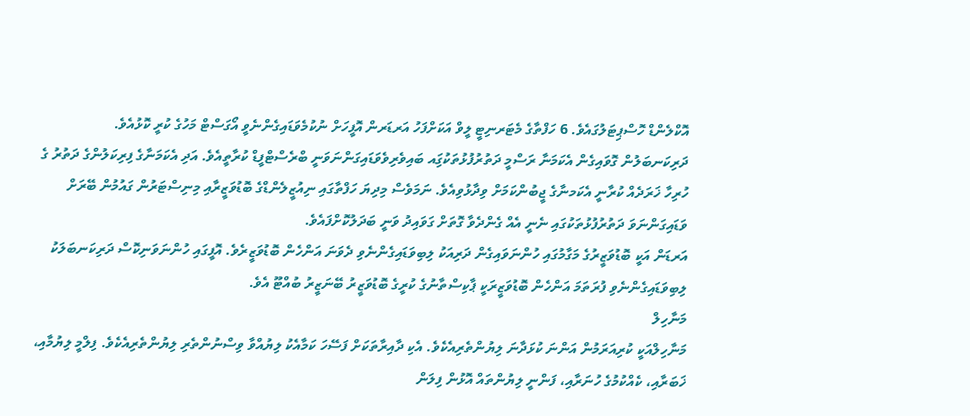އޮކްލެންޑް ހޮސްޕިޓަލުގައެވެ. 6 ހަފްތާގެ މެޓަރނިޓީ ލީވް އަކަށްފަހު އަރޑަރން އޮފީހަށް ނުކުމެވަޑައިގެންނެވީ އޯގަސްޓް މަހުގެ ކުރީ ކޮޅުއެވެ.
ދަރިކަނބަލުން ގޮވައިގެން އެކަމަނާ ރަސްމީ ދަތުރުފުޅުތަކުގަިއ ބައިވެރިވެވަޑައިގަންނަވަނީ ބްރެސްޓްފީޑް ކުރާތީއެވެ. އަދި އެކަމަނާގެ ފިރިކަލުންގެ ދަތުރު ގެ ހުރިހާ ޚަރަދެއް ކުރާނީ އެކަމނާގެ ޖީބުންކަމަށް ވިދާޅުވިއެވެ. ނަމަވެސް މިދިޔަ ހަފްތާގައި ނިއުޒީލެންޑްގެ ބޮޑުވަޒީރާއި މިނިސްޓަރުން ގައުމުން ބޭރަށް ވަޑައިގަންނަވަ ދަތުރުފުޅުތަކުގައި ނެނީ އެއް ގެންދެވާ ގޮތަށް ގަވައިދު ވަނީ ބަދަލުކޮށްފައެވެ.
އަރޑަން އަކީ ބޮޑުވަޒީރުގެ މަގާމުގައި ހުންނަވައިގެން ދަރިއަކު ލިބިވަޑައިގެންނެވި ދެވަނަ އަންހެން ބޮޑުވަޒީރެވެ. އޮފީގައި ހުންނަވަނިކޮސް ދަރިކަނބަލަކު ލިބިވަޑައިގެންނެވި ފުރަތަމަ އަންހެން ބޮޑުވަޒީރަކީ ޕާކިސްތާނުގެ ކުރީގެ ބޮޑުވަޒީރު ބޭނަޒީރު ބުއްޓޫ އެވެ.
މަނާހިލް
މަނާހިލްއަކީ ކުރިއަރަމުން އަންނަ ކުޅަދާނަ ލިޔުންތެރިއެކެވެ. އެކި ދާއިރާތަކަށް ފަސޭހަ ކަމާއެކު ލިޔުއްވާ ވިސްނުންތެރި ލިޔުންތެރިއެކެވެ. ފިލްމީ ލިޔުމާއި، ޚަބަރާއި، ކެއްކުމުގެ ހުނަރާއި، ފަންނީ ލިޔުންތައް އޮޅުން ފިލަން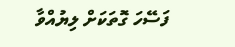ފަސޭހަ ގޮތަކަށް ލިޔުއްވާ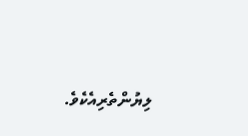ލިޔުންތެރިއެކެވެ.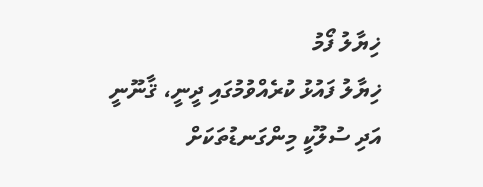ޚިޔާލު ފޯމު
ޚިޔާލު ފައުޅު ކުރެއްވުމުގައި ދީނީ، ޤާނޫނީ އަދި ސުލޫކީ މިންގަނޑުތަކަށް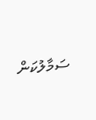ސަމާލުކަން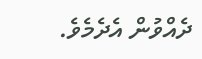ދެއްވުން އެދެމެވެ.